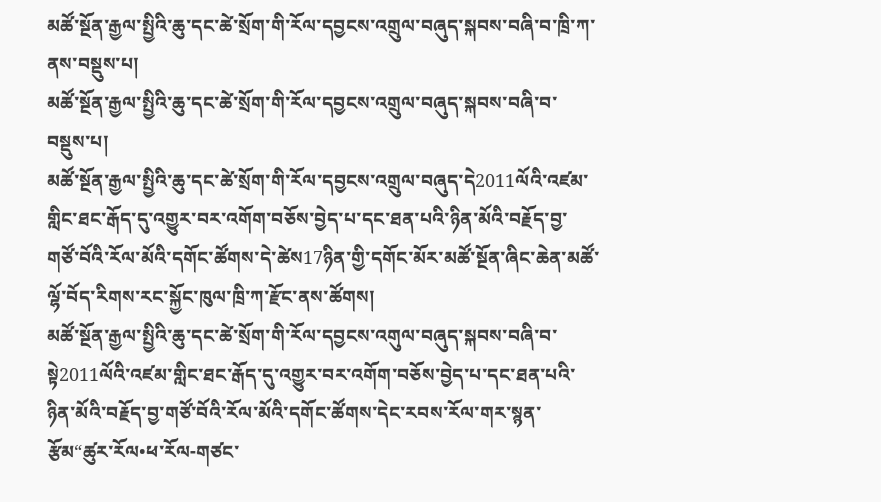མཚོ་སྔོན་རྒྱལ་སྤྱིའི་ཆུ་དང་ཚེ་སྲོག་གི་རོལ་དབྱངས་འགྲུལ་བཞུད་སྐབས་བཞི་བ་ཁྲི་ཀ་ནས་བསྡུས་པ།
མཚོ་སྔོན་རྒྱལ་སྤྱིའི་ཆུ་དང་ཚེ་སྲོག་གི་རོལ་དབྱངས་འགྲུལ་བཞུད་སྐབས་བཞི་བ་བསྡུས་པ།
མཚོ་སྔོན་རྒྱལ་སྤྱིའི་ཆུ་དང་ཚེ་སྲོག་གི་རོལ་དབྱངས་འགྲུལ་བཞུད་དེ2011ལོའི་འཛམ་གླིང་ཐང་རྒོད་དུ་འགྱུར་བར་འགོག་བཅོས་བྱེད་པ་དང་ཐན་པའི་ཉིན་མོའི་བརྗོད་བྱ་གཙོ་བོའི་རོལ་མོའི་དགོང་ཚོགས་དེ་ཚེས17ཉིན་གྱི་དགོང་མོར་མཚོ་སྔོན་ཞིང་ཆེན་མཚོ་ལྷོ་བོད་རིགས་རང་སྐྱོང་ཁུལ་ཁྲི་ཀ་རྫོང་ནས་ཚོགས།
མཚོ་སྔོན་རྒྱལ་སྤྱིའི་ཆུ་དང་ཚེ་སྲོག་གི་རོལ་དབྱངས་འགུལ་བཞུད་སྐབས་བཞི་བ་སྟེ2011ལོའི་འཛམ་གླིང་ཐང་རྒོད་དུ་འགྱུར་བར་འགོག་བཅོས་བྱེད་པ་དང་ཐན་པའི་ཉིན་མོའི་བརྗོད་བྱ་གཙོ་བོའི་རོལ་མོའི་དགོང་ཚོགས་དེང་རབས་རོལ་གར་སྙན་རྩོམ“ཚུར་རོལ•ཕ་རོལ-གཙང་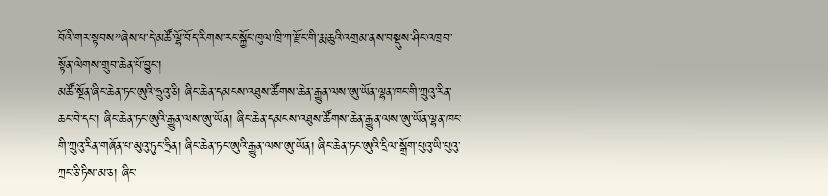བོའི་གར་སྟབས”ཞེས་པ་དེ་མཚོ་ལྷོ་བོད་རིགས་རང་སྐྱོང་ཁུལ་ཁྲི་ཀ་རྫོང་གི་རྨ་ཆུའི་འགྲམ་ནས་བསྡུས་ཤིང་འཁྲབ་སྟོན་ལེགས་གྲུབ་ཆེན་པོ་བྱུང་།
མཚོ་སྔོན་ཞིང་ཆེན་ཏང་ཨུའི་ཧྲུའུ་ཅི། ཞིང་ཆེན་དམངས་འཐུས་ཚོགས་ཆེན་རྒྱུན་ལས་ཨུ་ཡོན་ལྷན་ཁང་གི་ཀྲུའུ་རིན་ཆང་བེ་དང་། ཞིང་ཆེན་ཏང་ཨུའི་རྒྱུན་ལས་ཨུ་ཡོན། ཞིང་ཆེན་དམངས་འཐུས་ཚོགས་ཆེན་རྒྱུན་ལས་ཨུ་ཡོན་ལྷན་ཁང་གི་ཀྲུའུ་རིན་གཞོན་པ་མུའུ་ཏུང་ཧྲིན། ཞིང་ཆེན་ཏང་ཨུའི་རྒྱུན་ལས་ཨུ་ཡོན། ཞིང་ཆེན་ཏང་ཨུའི་དྲིལ་སྒྲོག་པུའུ་ཡི་པུའུ་ཀྲང་ཅི་ཏིས་མ་ཅ། ཞིང་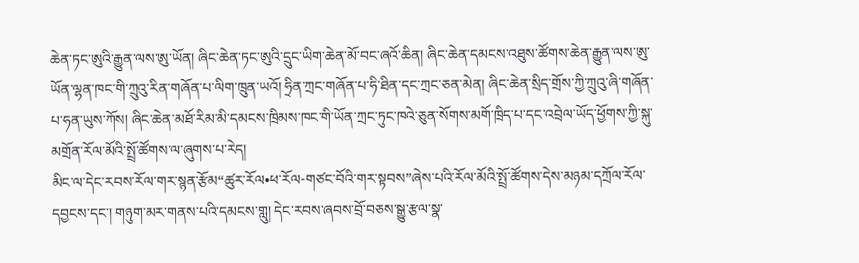ཆེན་ཏང་ཨུའི་རྒྱུན་ལས་ཨུ་ཡོན། ཞིང་ཆེན་ཏང་ཨུའི་དྲུང་ཡིག་ཆེན་མོ་བང་ཞའོ་ཆིན། ཞིང་ཆེན་དམངས་འཐུས་ཚོགས་ཆེན་རྒྱུན་ལས་ཨུ་ཡོན་ལྷན་ཁང་གི་ཀྲུའུ་རིན་གཞོན་པ་ལིག་ཁྲུན་ཡའོ། ཧྲིན་ཀྲང་གཞོན་པ་ཧི་ཐིན་དང་ཀྲང་ཅན་མེན། ཞིང་ཆེན་སྲིད་གྲོས་ཀྱི་ཀྲུའུ་ཞི་གཞོན་པ་ཧན་ཡུས་ཀོས། ཞིང་ཆེན་མཐོ་རིམ་མི་དམངས་ཁྲིམས་ཁང་གི་ཡོན་ཀྲང་ཏུང་ཁའེ་ཅུན་སོགས་མགོ་ཁྲིད་པ་དང་འབྲེལ་ཡོད་ཕྱོགས་ཀྱི་སྐུ་མགྲོན་རོལ་མོའི་སྤྲོ་ཚོགས་ལ་ཞུགས་པ་རེད།
མིང་ལ་དེང་རབས་རོལ་གར་སྙན་རྩོམ“ཚུར་རོལ•ཕ་རོལ-གཙང་བོའི་གར་སྟབས”ཞེས་པའི་རོལ་མོའི་སྤྲོ་ཚོགས་དེས་མཉམ་དཀྲོལ་རོལ་དབྱངས་དང་། གཉུག་མར་གནས་པའི་དམངས་གླུ། དེང་རབས་ཞབས་བྲོ་བཅས་སྒྱུ་རྩལ་སྣ་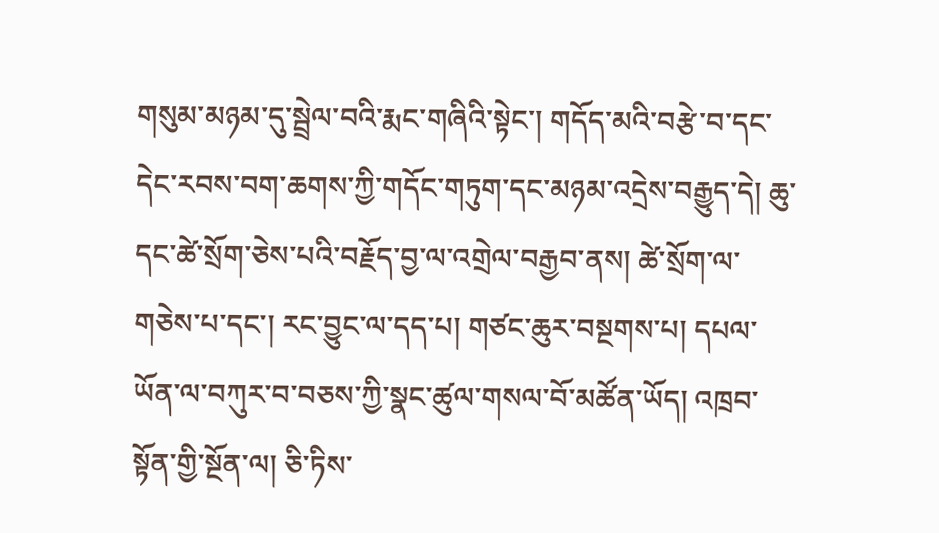གསུམ་མཉམ་དུ་སྦྲེལ་བའི་རྨང་གཞིའི་སྟེང་། གདོད་མའི་བརྩེ་བ་དང་དེང་རབས་བག་ཆགས་ཀྱི་གདོང་གཏུག་དང་མཉམ་འདྲེས་བརྒྱུད་དེ། ཆུ་དང་ཚེ་སྲོག་ཅེས་པའི་བརྗོད་བྱ་ལ་འགྲེལ་བརྒྱབ་ནས། ཚེ་སྲོག་ལ་གཅེས་པ་དང་། རང་བྱུང་ལ་དད་པ། གཙང་ཆུར་བསྔགས་པ། དཔལ་ཡོན་ལ་བཀུར་བ་བཅས་ཀྱི་སྣང་ཚུལ་གསལ་བོ་མཚོན་ཡོད། འཁྲབ་སྟོན་གྱི་སྔོན་ལ། ཅི་ཏིས་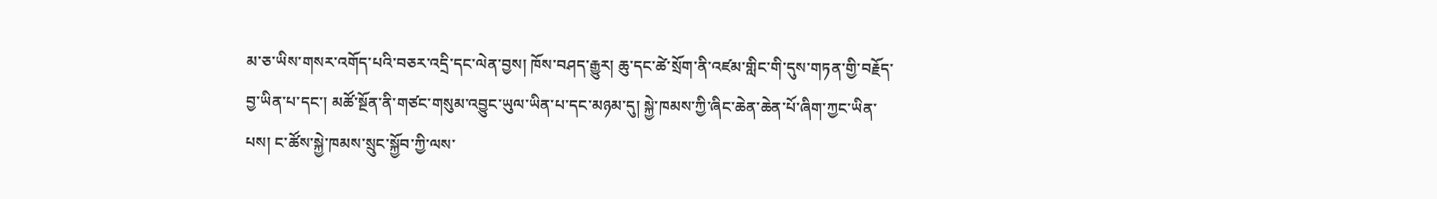མ་ཅ་ཡིས་གསར་འགོད་པའི་བཅར་འདྲི་དང་ལེན་བྱས། ཁོས་བཤད་རྒྱུར། ཆུ་དང་ཚེ་སྲོག་ནི་འཛམ་གླིང་གི་དུས་གཏན་གྱི་བརྗོད་བྱ་ཡིན་པ་དང་། མཚོ་སྔོན་ནི་གཙང་གསུམ་འབྱུང་ཡུལ་ཡིན་པ་དང་མཉམ་དུ། སྐྱེ་ཁམས་ཀྱི་ཞིང་ཆེན་ཆེན་པོ་ཞིག་ཀྱང་ཡིན་པས། ང་ཚོས་སྐྱེ་ཁམས་སྲུང་སྐྱོབ་ཀྱི་ལས་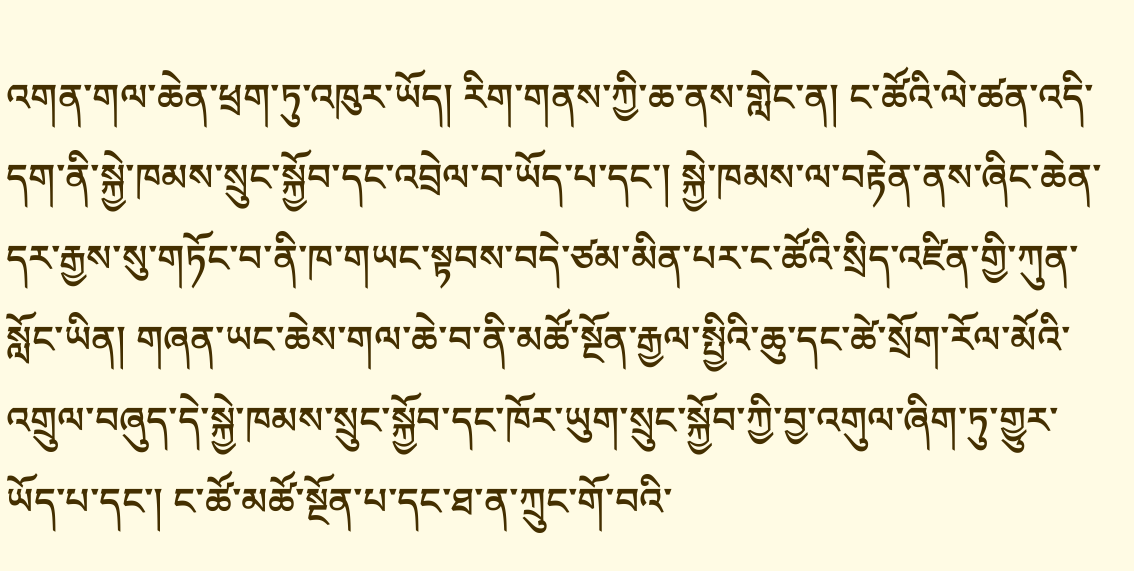འགན་གལ་ཆེན་ཕྲག་ཏུ་འཁུར་ཡོད། རིག་གནས་ཀྱི་ཆ་ནས་གླེང་ན། ང་ཚོའི་ལེ་ཚན་འདི་དག་ནི་སྐྱེ་ཁམས་སྲུང་སྐྱོབ་དང་འབྲེལ་བ་ཡོད་པ་དང་། སྐྱེ་ཁམས་ལ་བརྟེན་ནས་ཞིང་ཆེན་དར་རྒྱས་སུ་གཏོང་བ་ནི་ཁ་གཡང་སྟབས་བདེ་ཙམ་མིན་པར་ང་ཚོའི་སྲིད་འཛིན་གྱི་ཀུན་སློང་ཡིན། གཞན་ཡང་ཆེས་གལ་ཆེ་བ་ནི་མཚོ་སྔོན་རྒྱལ་སྤྱིའི་ཆུ་དང་ཚེ་སྲོག་རོལ་མོའི་འགྲུལ་བཞུད་དེ་སྐྱེ་ཁམས་སྲུང་སྐྱོབ་དང་ཁོར་ཡུག་སྲུང་སྐྱོབ་ཀྱི་བྱ་འགུལ་ཞིག་ཏུ་གྱུར་ཡོད་པ་དང་། ང་ཚོ་མཚོ་སྔོན་པ་དང་ཐ་ན་ཀྲུང་གོ་བའི་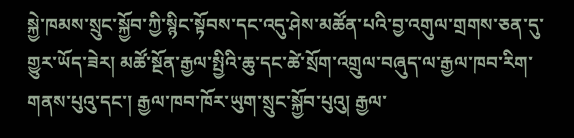སྐྱེ་ཁམས་སྲུང་སྐྱོབ་ཀྱི་སྙིང་སྟོབས་དང་འདུ་ཤེས་མཚོན་པའི་བྱ་འགུལ་གྲགས་ཅན་དུ་གྱུར་ཡོད་ཟེར། མཚོ་སྔོན་རྒྱལ་སྤྱིའི་ཆུ་དང་ཚེ་སྲོག་འགྲུལ་བཞུད་ལ་རྒྱལ་ཁབ་རིག་གནས་པུའུ་དང་། རྒྱལ་ཁབ་ཁོར་ཡུག་སྲུང་སྐྱོབ་པུའུ། རྒྱལ་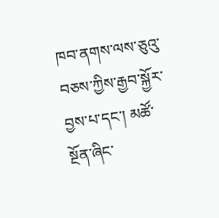ཁབ་ནགས་ལས་ཅུའུ་བཅས་ཀྱིས་རྒྱབ་སྐྱོར་བྱས་པ་དང་། མཚོ་སྔོན་ཞིང་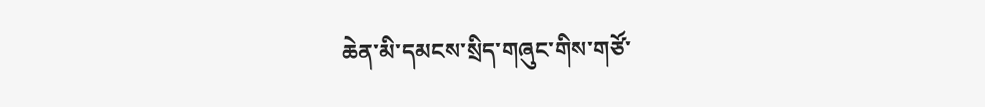ཆེན་མི་དམངས་སྲིད་གཞུང་གིས་གཙོ་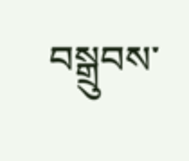བསྒྲུབས་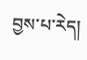བྱས་པ་རེད།